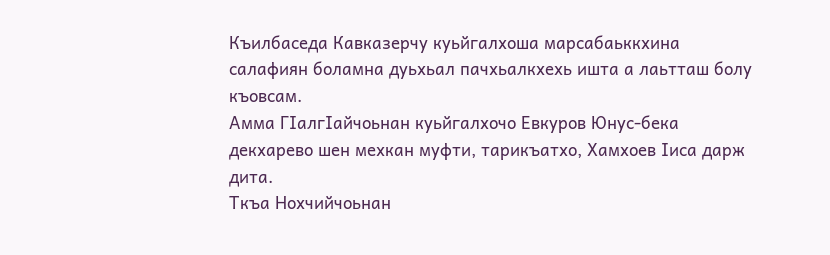Къилбаседа Кавказерчу куьйгалхоша марсабаьккхина салафиян боламна дуьхьал пачхьалкхехь ишта а лаьтташ болу къовсам.
Амма ГIалгIайчоьнан куьйгалхочо Евкуров Юнус-бека декхарево шен мехкан муфти, тарикъатхо, Хамхоев Iиса дарж дита.
Ткъа Нохчийчоьнан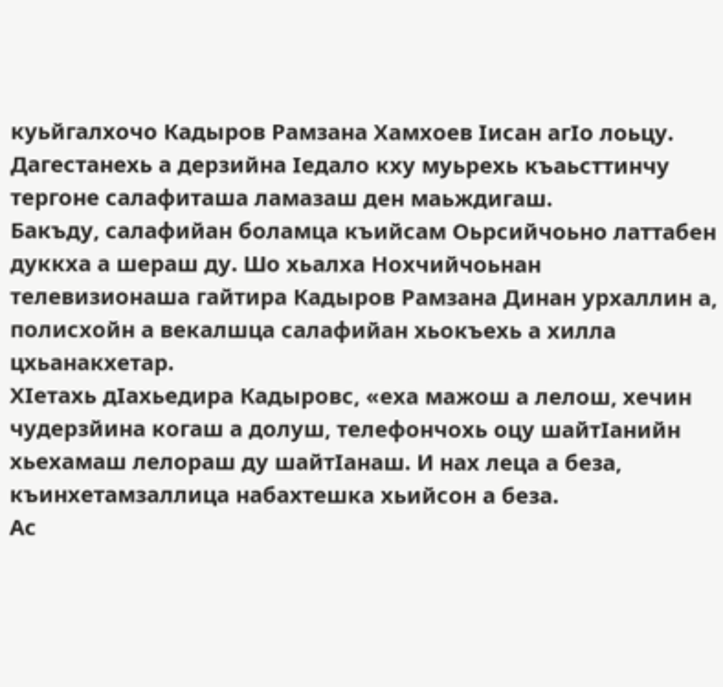куьйгалхочо Кадыров Рамзана Хамхоев Iисан агIо лоьцу.
Дагестанехь а дерзийна Iедало кху муьрехь къаьсттинчу тергоне салафиташа ламазаш ден маьждигаш.
Бакъду, салафийан боламца къийсам Оьрсийчоьно латтабен дуккха а шераш ду. Шо хьалха Нохчийчоьнан телевизионаша гайтира Кадыров Рамзана Динан урхаллин а, полисхойн а векалшца салафийан хьокъехь а хилла цхьанакхетар.
ХIетахь дIахьедира Кадыровс, «еха мажош а лелош, хечин чудерзйина когаш а долуш, телефончохь оцу шайтIанийн хьехамаш лелораш ду шайтIанаш. И нах леца а беза, къинхетамзаллица набахтешка хьийсон а беза.
Ас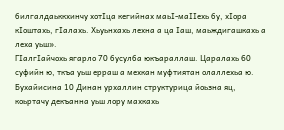билгалдаьккхинчу хотIца кегийнах маьI-маIIехь бу, хIора кIоштахь, гIалахь. Хьуьнхахь лехна а ца Iаш, маьждигашкахь а леха уьш».
ГIалгIайчохь ягарло 70 бусулба юкъараллаш. Царалахь 60 суфийн ю, ткъа уьш ерраш а мехкан муфтиятан олаллехьа ю. Бухайисина 10 Динан урхаллин структурица йоьзна яц, коьртачу декъанна уьш лору махкахь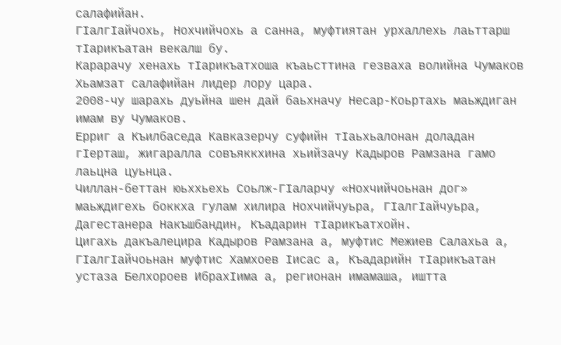салафийан.
ГIалгIайчохь, Нохчийчохь а санна, муфтиятан урхаллехь лаьттарш тIарикъатан векалш бу.
Карарачу хенахь тIарикъатхоша къаьсттина гезваха волийна Чумаков Хьамзат салафийан лидер лору цара.
2008-чу шарахь дуьйна шен дай баьхначу Несар-Коьртахь маьждиган имам ву Чумаков.
Ерриг а Къилбаседа Кавказерчу суфийн тIаьхьалонан доладан гIерташ, жигаралла совъяккхина хьийзачу Кадыров Рамзана гамо лаьцна цуьнца.
Чиллан-беттан юьххьехь Соьлж-ГIаларчу «Нохчийчоьнан дог» маьждигехь боккха гулам хилира Нохчийчуьра, ГIалгIайчуьра, Дагестанера Накъшбандин, Къадарин тIарикъатхойн.
Цигахь дакъалецира Кадыров Рамзана а, муфтис Межиев Салахьа а, ГIалгIайчоьнан муфтис Хамхоев Iисас а, Къадарийн тIарикъатан устаза Белхороев ИбрахIима а, регионан имамаша, иштта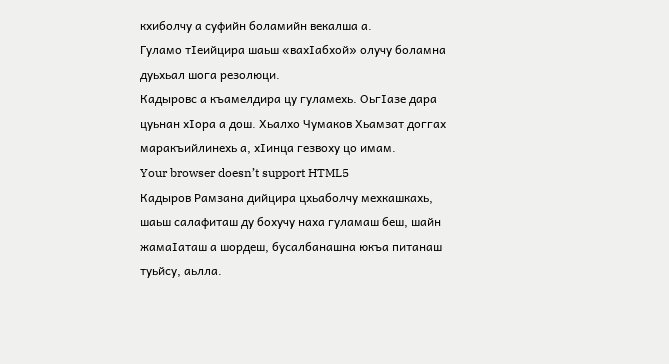кхиболчу а суфийн боламийн векалша а.
Гуламо тIеийцира шаьш «вахIабхой» олучу боламна дуьхьал шога резолюци.
Кадыровс а къамелдира цу гуламехь. ОьгIазе дара цуьнан хIора а дош. Хьалхо Чумаков Хьамзат доггах маракъийлинехь а, хIинца гезвоху цо имам.
Your browser doesn’t support HTML5
Кадыров Рамзана дийцира цхьаболчу мехкашкахь, шаьш салафиташ ду бохучу наха гуламаш беш, шайн жамаIаташ а шордеш, бусалбанашна юкъа питанаш туьйсу, аьлла.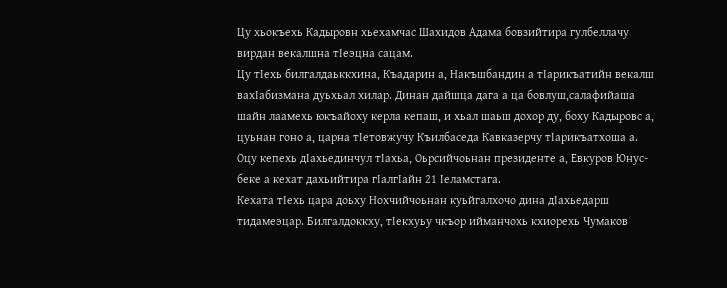Цу хьокъехь Кадыровн хьехамчас Шахидов Адама бовзийтира гулбеллачу вирдан векалшна тIеэцна сацам.
Цу тIехь билгалдаьккхина, Къадарин а, Накъшбандин а тIарикъатийн векалш вахIабизмана дуьхьал хилар. Динан дайшца дага а ца бовлуш,салафийаша шайн лаамехь юкъайоху керла кепаш, и хьал шаьш дохор ду, боху Кадыровс а, цуьнан гоно а, царна тIетовжучу Къилбаседа Кавказерчу тIарикъатхоша а.
Оцу кепехь дIахьединчул тIахьа, Оьрсийчоьнан президенте а, Евкуров Юнус-беке а кехат дахьийтира гIалгIайн 21 Iеламстага.
Кехата тIехь цара доьху Нохчийчоьнан куьйгалхочо дина дIахьедарш тидамеэцар. Билгалдоккху, тIекхуьу чкъор ийманчохь кхиорехь Чумаков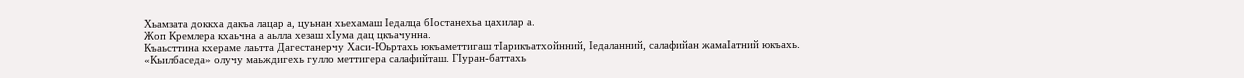Хьамзата доккха дакъа лацар а, цуьнан хьехамаш Iедалца бIостанехьа цахилар а.
Жоп Кремлера кхаьчна а аьлла хезаш хIума дац цкъачунна.
Къаьсттина кхераме лаьтта Дагестанерчу Хаси-Юьртахь юкъаметтигаш тIарикъатхойнний, Iедаланний, салафийан жамаIатний юкъахь.
«Кьилбаседа» олучу маьждигехь гулло меттигера салафийташ. ГIуран-баттахь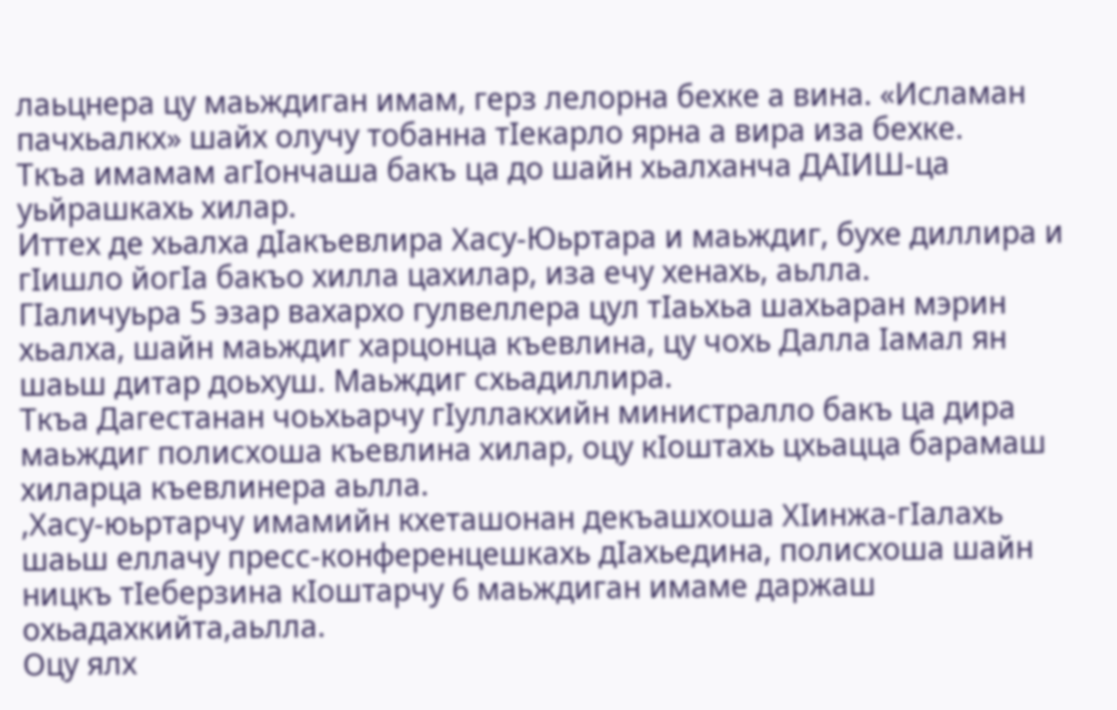лаьцнера цу маьждиган имам, герз лелорна бехке а вина. «Исламан пачхьалкх» шайх олучу тобанна тIекарло ярна а вира иза бехке.
Ткъа имамам агIончаша бакъ ца до шайн хьалханча ДАIИШ-ца уьйрашкахь хилар.
Иттех де хьалха дIакъевлира Хасу-Юьртара и маьждиг, бухе диллира и гIишло йогIа бакъо хилла цахилар, иза ечу хенахь, аьлла.
ГIаличуьра 5 эзар вахархо гулвеллера цул тIаьхьа шахьаран мэрин хьалха, шайн маьждиг харцонца къевлина, цу чохь Далла Iамал ян шаьш дитар доьхуш. Маьждиг схьадиллира.
Ткъа Дагестанан чоьхьарчу гIуллакхийн министралло бакъ ца дира маьждиг полисхоша къевлина хилар, оцу кIоштахь цхьацца барамаш хиларца къевлинера аьлла.
,Хасу-юьртарчу имамийн кхеташонан декъашхоша ХIинжа-гIалахь шаьш еллачу пресс-конференцешкахь дIахьедина, полисхоша шайн ницкъ тIеберзина кIоштарчу 6 маьждиган имаме даржаш охьадахкийта,аьлла.
Оцу ялх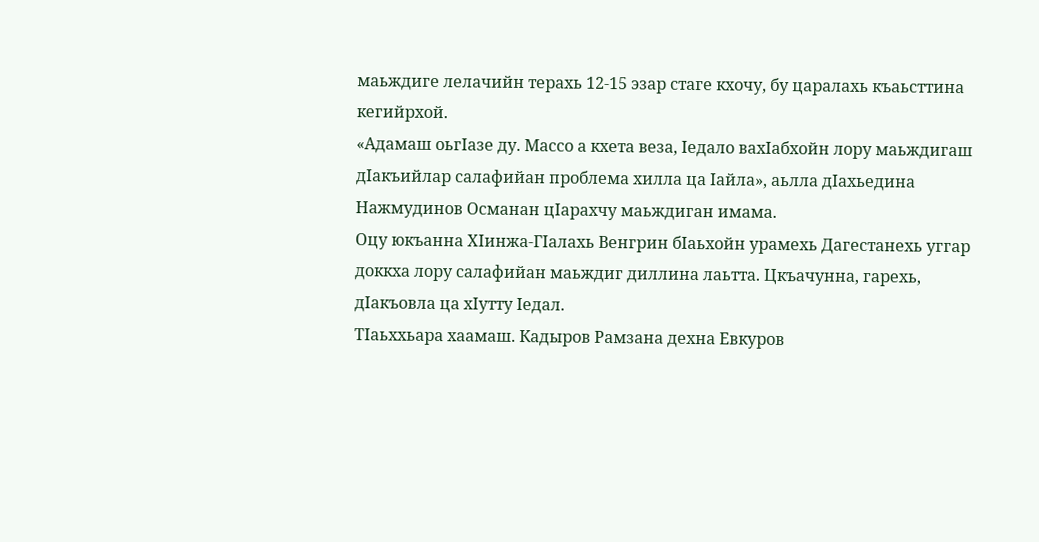маьждиге лелачийн терахь 12-15 эзар стаге кхочу, бу царалахь къаьсттина кегийрхой.
«Адамаш оьгIазе ду. Массо а кхета веза, Iедало вахIабхойн лору маьждигаш дIакъийлар салафийан проблема хилла ца Iайла», аьлла дIахьедина Нажмудинов Османан цIарахчу маьждиган имама.
Оцу юкъанна ХIинжа-ГIалахь Венгрин бIаьхойн урамехь Дагестанехь уггар доккха лору салафийан маьждиг диллина лаьтта. Цкъачунна, гарехь, дIакъовла ца хIутту Iедал.
ТIаьххьара хаамаш. Кадыров Рамзана дехна Евкуров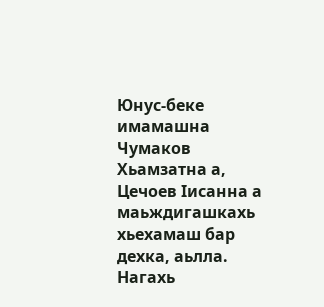Юнус-беке имамашна Чумаков Хьамзатна а, Цечоев Iисанна а маьждигашкахь хьехамаш бар дехка, аьлла. Нагахь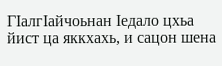ГIалгIайчоьнан Iедало цхьа йист ца яккхахь, и сацон шена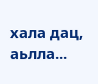хала дац, аьлла...